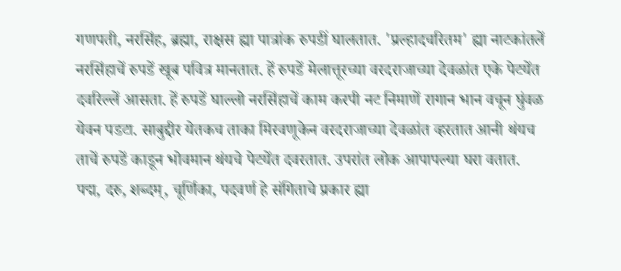गणपती, नरसिंह, ब्रह्मा, राक्षस ह्या पात्रांक रुपडीं घालतात. 'प्रल्हादचरितम' ह्या नाटकांतलें नरसिंहाचें रुपडें खूब पवित्र मानतात. हें रुपडें मेलात्तूरच्या वरदराजाच्या देवळांत एके पेटयेंत दवरिल्लें आसता. हें रुपडें घाल्लो नरसिंहाचें काम करपी नट निमाणें रागान भान वचून घुंवळ येवन पडटा. साबुद्दीर येतकच ताका मिरवणूकेन वरदराजाच्या देवळांत व्हरतात आनी थंयच ताचें रुपडें काडून भोवमान थंयचे पेटयेंत दवरतात. उपरांत लोक आपापल्या घरा वतात.
पद्म, दरु, शब्दम्, चूर्णिका, पदवर्ण हे संगिताचे प्रकार ह्या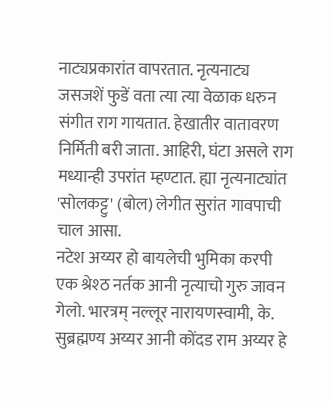नाट्यप्रकारांत वापरतात. नृत्यनाट्य जसजशें फुडें वता त्या त्या वेळाक धरुन संगीत राग गायतात. हेखातीर वातावरण निर्मिती बरी जाता. आहिरी, घंटा असले राग मध्यान्ही उपरांत म्हण्टात. ह्या नृत्यनाट्यांत 'सोलकट्टु' (बोल) लेगीत सुरांत गावपाची चाल आसा.
नटेश अय्यर हो बायलेची भुमिका करपी एक श्रेश्ठ नर्तक आनी नृत्याचो गुरु जावन गेलो. भारत्रम् नल्लूर नारायणस्वामी, के. सुब्रह्मण्य अय्यर आनी कोंदड राम अय्यर हे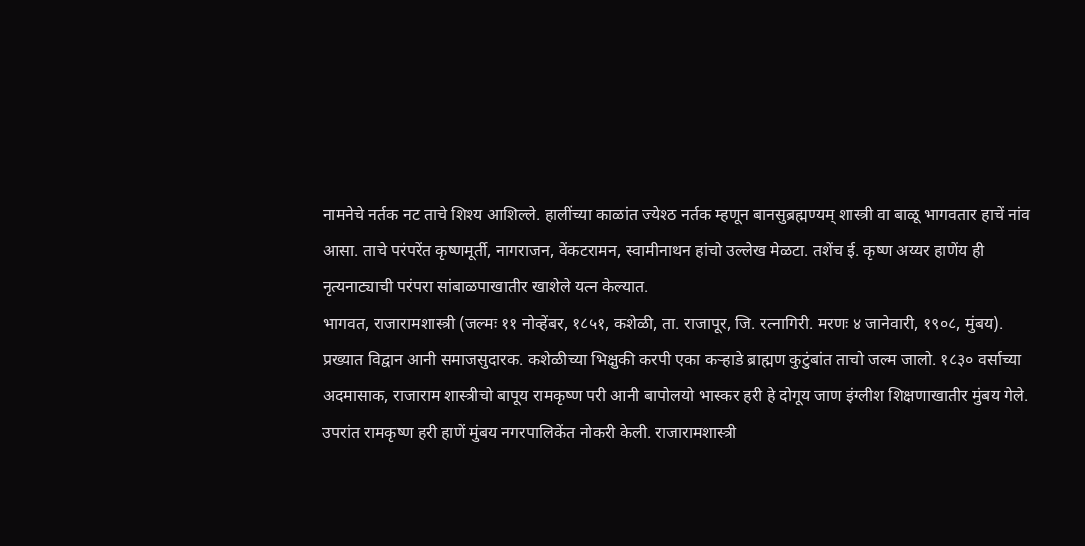नामनेचे नर्तक नट ताचे शिश्य आशिल्ले. हालींच्या काळांत ज्येश्ठ नर्तक म्हणून बानसुब्रह्मण्यम् शास्त्री वा बाळू भागवतार हाचें नांव आसा. ताचे परंपरेंत कृष्णमूर्ती, नागराजन, वेंकटरामन, स्वामीनाथन हांचो उल्लेख मेळटा. तशेंच ई. कृष्ण अय्यर हाणेंय ही नृत्यनाट्याची परंपरा सांबाळपाखातीर खाशेले यत्न केल्यात.
भागवत, राजारामशास्त्री (जल्मः ११ नोव्हेंबर, १८५१, कशेळी, ता. राजापूर, जि. रत्नागिरी. मरणः ४ जानेवारी, १९०८, मुंबय).
प्रख्यात विद्वान आनी समाजसुदारक. कशेळीच्या भिक्षुकी करपी एका कऱ्हाडे ब्राह्मण कुटुंबांत ताचो जल्म जालो. १८३० वर्साच्या अदमासाक, राजाराम शास्त्रीचो बापूय रामकृष्ण परी आनी बापोलयो भास्कर हरी हे दोगूय जाण इंग्लीश शिक्षणाखातीर मुंबय गेले. उपरांत रामकृष्ण हरी हाणें मुंबय नगरपालिकेंत नोकरी केली. राजारामशास्त्री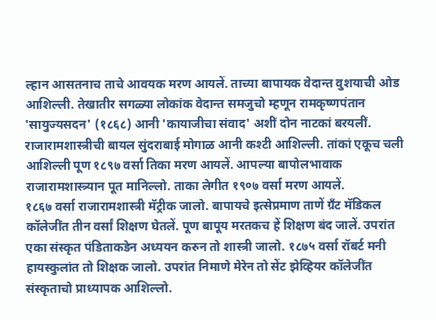ल्हान आसतनाच ताचे आवयक मरण आयलें. ताच्या बापायक वेदान्त वुशयाची ओड आशिल्ली. तेखातीर सगळ्या लोकांक वेदान्त समजुचो म्हणून रामकृष्णपंतान 'सायुज्यसदन' (१८६८) आनी 'कायाजीचा संवाद' अशीं दोन नाटकां बरयलीं. राजारामशास्त्रीची बायल सुंदराबाई मोगाळ आनी कश्टी आशिल्ली. तांकां एकूच चली आशिल्ली पूण १८९७ वर्सा तिका मरण आयलें. आपल्या बापोलभावाक राजारामशास्त्र्यान पूत मानिल्लो. ताका लेगीत १९०७ वर्सा मरण आयलें.
१८६७ वर्सा राजारामशास्त्री मॅट्रीक जालो. बापायचे इत्सेप्रमाण ताणें ग्रँट मॅडिकल कॉलेजींत तीन वर्सां शिक्षण घेतलें. पूण बापूय मरतकच हें शिक्षण बंद जालें. उपरांत एका संस्कृत पंडिताकडेन अध्ययन करुन तो शास्त्री जालो. १८७५ वर्सा रॉबर्ट मनी हायस्कुलांत तो शिक्षक जालो. उपरांत निमाणे मेरेन तो सेंट झेव्हियर कॉलेजींत संस्कृताचो प्राध्यापक आशिल्लो.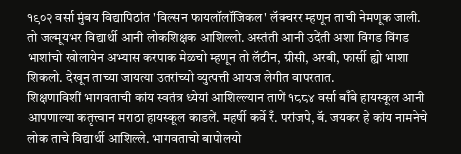१९०२ वर्सा मुंबय विद्यापिठांत 'विल्सन फायलॉलॉजिकल' लॅक्चरर म्हणून ताची नेमणूक जाली.
तो जल्मूयभर विद्यार्थी आनी लोकशिक्षक आशिल्लो. अस्तंती आनी उदेंती अशा विंगड विंगड भाशांचो खोलायेन अभ्यास करपाक मेळचो म्हणून तो लॅटीन, ग्रीसी, अरबी, फार्सी ह्यो भाशा शिकलो. देखून ताच्या जायत्या उतरांच्यो व्युत्पत्ती आयज लेगीत वापरतात.
शिक्षणाविशीं भागवताची कांय स्वतंत्र ध्येयां आशिल्ल्यान ताणें १८८४ वर्सा बाँबे हायस्कूल आनी आपणाल्या कतृत्त्वान मराठा हायस्कूल काडलें. महर्षी कर्वे रँ. परांजपे, बॅ. जयकर हे कांय नामनेचे लोक ताचे विद्यार्थी आशिल्ले. भागवताचो बापोलयो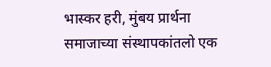भास्कर हरी, मुंबय प्रार्थना समाजाच्या संस्थापकांतलो एक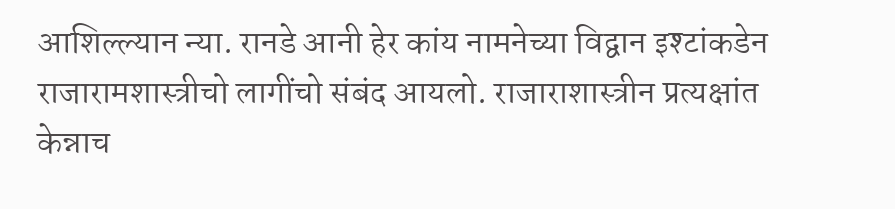आशिल्ल्यान न्या. रानडे आनी हेर कांय नामनेच्या विद्वान इश्टांकडेन राजारामशास्त्रीचो लागींचो संबंद आयलो. राजाराशास्त्रीन प्रत्यक्षांत केन्नाच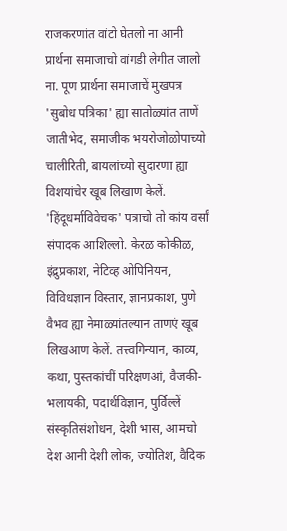राजकरणांत वांटो घेतलो ना आनी प्रार्थना समाजाचो वांगडी लेगीत जालो ना. पूण प्रार्थना समाजाचें मुखपत्र 'सुबोध पत्रिका' ह्या सातोळ्यांत ताणें जातीभेद, समाजीक भयरोजोळोपाच्यो चालीरिती, बायलांच्यो सुदारणा ह्या विशयांचेर खूब लिखाण केलें. 'हिंदूधर्माविवेचक' पत्राचो तो कांय वर्सां संपादक आशिल्लो. केरळ कोकीळ, इंद्रुप्रकाश, नेटिव्ह ओपिनियन, विविधज्ञान विस्तार, ज्ञानप्रकाश, पुणे वैभव ह्या नेमाळ्यांतल्यान ताणएं खूब लिखआण केलें. तत्त्वगिन्यान, काव्य, कथा, पुस्तकांचीं परिक्षणआं, वैजकी-भलायकी, पदार्थविज्ञान, पुर्विल्लें संस्कृतिसंशोधन, देशी भास, आमचो देश आनी देशी लोक, ज्योतिश, वैदिक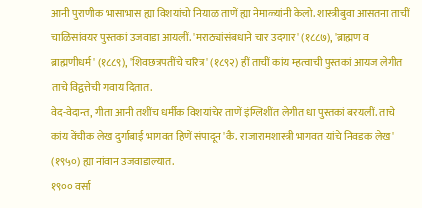आनी पुराणीक भासाभास ह्या विशयांचो नियाळ ताणें ह्या नेमाळ्यांनी केलो. शास्त्रीबुवा आसतना ताचीं चाळिसांवयर पुस्तकां उजवाडा आयलीं. 'मराठ्यांसंबधाने चार उदगार' (१८८७), 'ब्राह्मण व ब्राह्मणीधर्म' (१८८९), 'शिवछत्रपतींचे चरित्र' (१८९२) हीं ताचीं कांय म्हत्वाची पुस्तकां आयज लेगीत ताचे विद्वत्तेची गवाय दितात.
वेद-वेदान्त, गीता आनी तशींच धर्मीक विशयांचेर ताणें इंग्लिशींत लेगीत धा पुस्तकां बरयलीं. ताचे कांय वेंचीक लेख दुर्गाबाई भागवत हिणें संपादून 'कै. राजारामशास्त्री भागवत यांचे निवडक लेख' (१९५०) ह्या नांवान उजवाडाल्यात.
१९०० वर्सा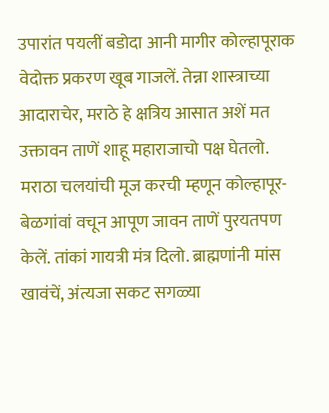उपारांत पयलीं बडोदा आनी मागीर कोल्हापूराक वेदोक्त प्रकरण खूब गाजलें. तेन्ना शास्त्राच्या आदाराचेर, मराठे हे क्षत्रिय आसात अशें मत उक्तावन ताणें शाहू महाराजाचो पक्ष घेतलो. मराठा चलयांची मूज करची म्हणून कोल्हापूर-बेळगांवां वचून आपूण जावन ताणें पुरयतपण केलें. तांकां गायत्री मंत्र दिलो. ब्राह्मणांनी मांस खावंचें, अंत्यजा सकट सगळ्या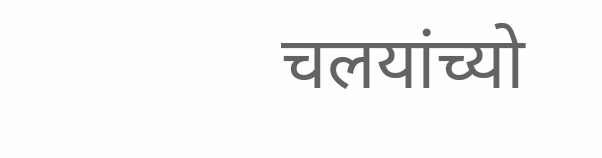चलयांच्यो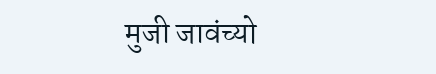मुजी जावंच्यो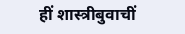हीं शास्त्रीबुवाचीं